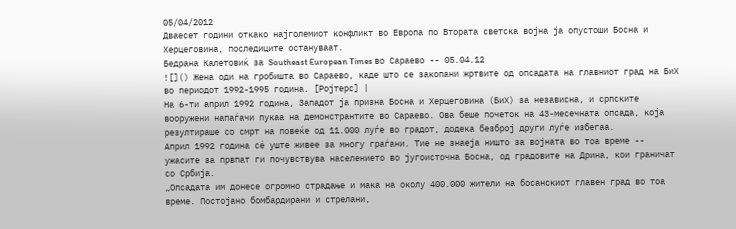05/04/2012
Дваесет години откако најголемиот конфликт во Европа по Втората светска војна ја опустоши Босна и Херцеговина, последиците остануваат.
Бедрана Калетовиќ за Southeast European Times во Сараево -- 05.04.12
![]() Жена оди на гробишта во Сараево, каде што се закопани жртвите од опсадата на главниот град на БиХ во периодот 1992-1995 година. [Ројтерс] |
На 6-ти април 1992 година, Западот ја призна Босна и Херцеговина (БиХ) за независна, и српските вооружени напаѓачи пукаа на демонстрантите во Сараево. Ова беше почеток на 43-месечната опсада, која резултираше со смрт на повеќе од 11.000 луѓе во градот, додека безброј други луѓе избегаа.
Април 1992 година сé уште живее за многу граѓани. Тие не знаеја ништо за војната во тоа време -- ужасите за првпат ги почувствува населението во југоисточна Босна, од градовите на Дрина, кои граничат со Србија.
„Опсадата им донесе огромно страдање и мака на околу 400.000 жители на босанскиот главен град во тоа време. Постојано бомбардирани и стрелани,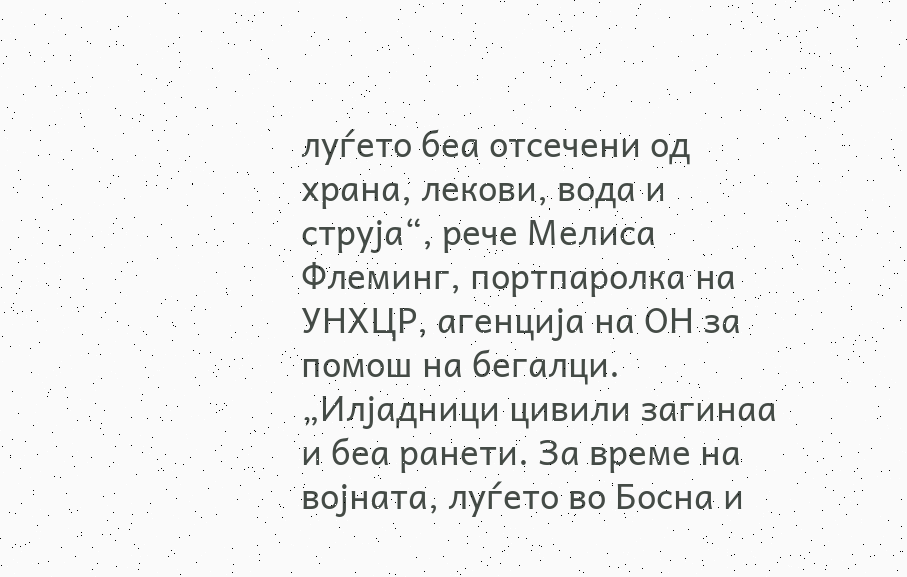луѓето беа отсечени од храна, лекови, вода и струја“, рече Мелиса Флеминг, портпаролка на УНХЦР, агенција на ОН за помош на бегалци. „Илјадници цивили загинаа и беа ранети. За време на војната, луѓето во Босна и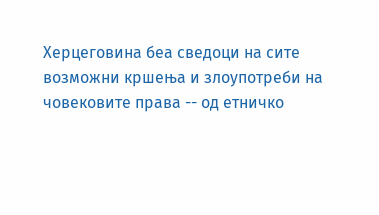Херцеговина беа сведоци на сите возможни кршења и злоупотреби на човековите права -- од етничко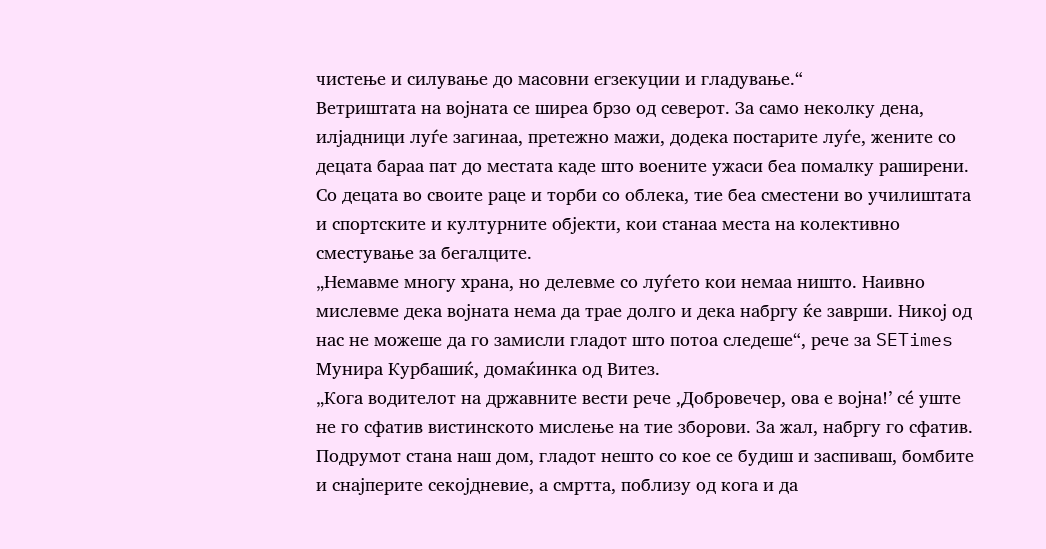чистење и силување до масовни егзекуции и гладување.“
Ветриштата на војната се ширеа брзо од северот. За само неколку дена, илјадници луѓе загинаа, претежно мажи, додека постарите луѓе, жените со децата бараа пат до местата каде што воените ужаси беа помалку раширени.
Со децата во своите раце и торби со облека, тие беа сместени во училиштата и спортските и културните објекти, кои станаа места на колективно сместување за бегалците.
„Немавме многу храна, но делевме со луѓето кои немаа ништо. Наивно мислевме дека војната нема да трае долго и дека набргу ќе заврши. Никој од нас не можеше да го замисли гладот што потоа следеше“, рече за SETimes Мунира Курбашиќ, домаќинка од Витез.
„Кога водителот на државните вести рече ,Добровечер, ова е војна!’ сé уште не го сфатив вистинското мислење на тие зборови. За жал, набргу го сфатив. Подрумот стана наш дом, гладот нешто со кое се будиш и заспиваш, бомбите и снајперите секојдневие, а смртта, поблизу од кога и да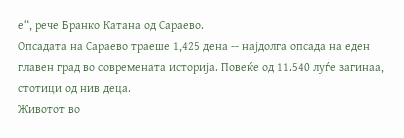е“, рече Бранко Катана од Сараево.
Опсадата на Сараево траеше 1,425 дена -- најдолга опсада на еден главен град во современата историја. Повеќе од 11.540 луѓе загинаа, стотици од нив деца.
Животот во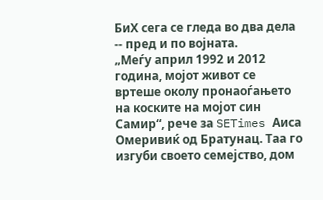БиХ сега се гледа во два дела -- пред и по војната.
„Меѓу април 1992 и 2012 година, мојот живот се вртеше околу пронаоѓањето на коските на мојот син Самир“, рече за SETimes Аиса Омеривиќ од Братунац. Таа го изгуби своето семејство, дом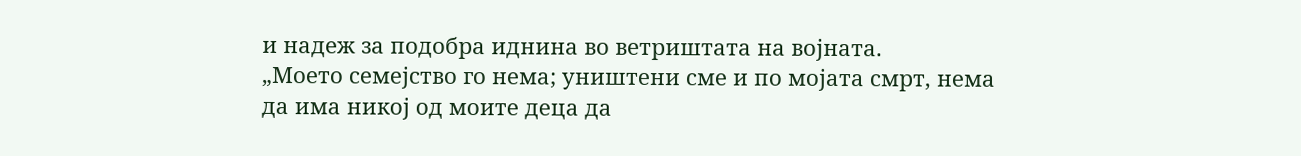и надеж за подобра иднина во ветриштата на војната.
„Моето семејство го нема; уништени сме и по мојата смрт, нема да има никој од моите деца да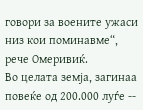говори за воените ужаси низ кои поминавме“, рече Омеривиќ.
Во целата земја, загинаа повеќе од 200.000 луѓе --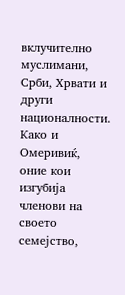вклучително муслимани, Срби, Хрвати и други националности.
Како и Омеривиќ, оние кои изгубија членови на своето семејство,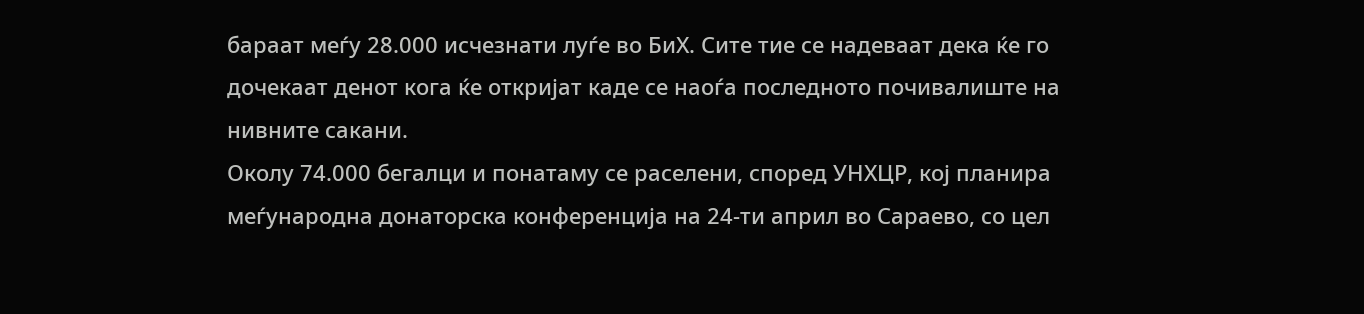бараат меѓу 28.000 исчезнати луѓе во БиХ. Сите тие се надеваат дека ќе го дочекаат денот кога ќе откријат каде се наоѓа последното почивалиште на нивните сакани.
Околу 74.000 бегалци и понатаму се раселени, според УНХЦР, кој планира меѓународна донаторска конференција на 24-ти април во Сараево, со цел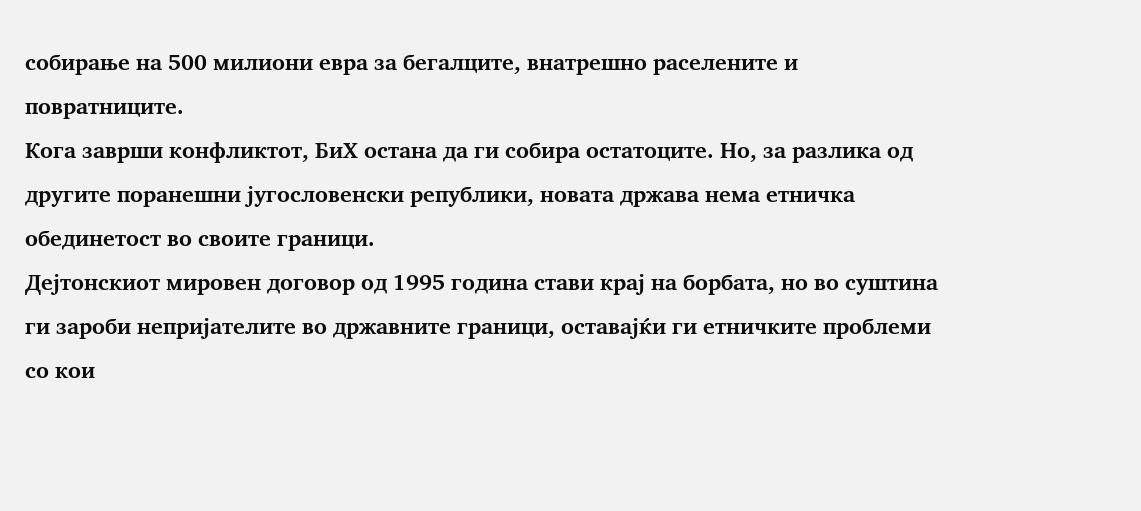собирање на 500 милиони евра за бегалците, внатрешно раселените и повратниците.
Кога заврши конфликтот, БиХ остана да ги собира остатоците. Но, за разлика од другите поранешни југословенски републики, новата држава нема етничка обединетост во своите граници.
Дејтонскиот мировен договор од 1995 година стави крај на борбата, но во суштина ги зароби непријателите во државните граници, оставајќи ги етничките проблеми со кои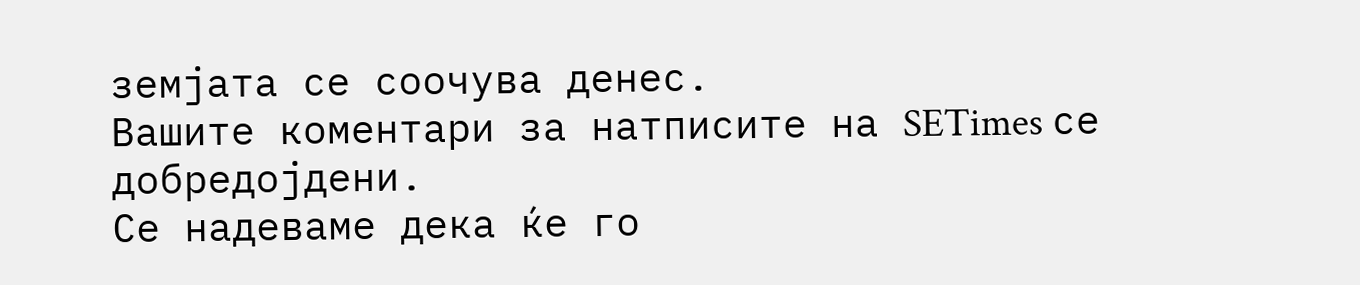земјата се соочува денес.
Вашите коментари за натписите на SETimes се добредојдени.
Се надеваме дека ќе го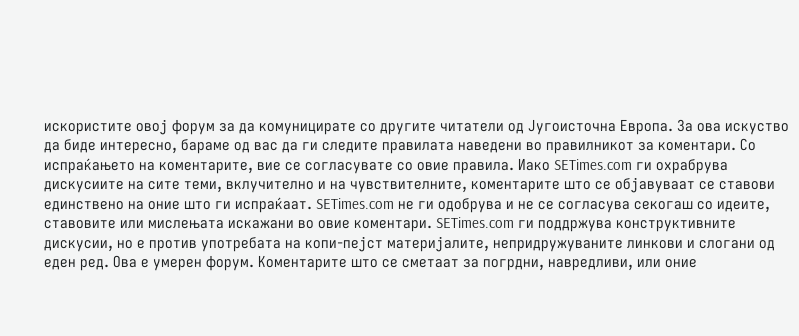искористите овој форум за да комуницирате со другите читатели од Југоисточна Европа. За ова искуство да биде интересно, бараме од вас да ги следите правилата наведени во правилникот за коментари. Со испраќањето на коментарите, вие се согласувате со овие правила. Иако SETimes.com ги охрабрува дискусиите на сите теми, вклучително и на чувствителните, коментарите што се објавуваат се ставови единствено на оние што ги испраќаат. SETimes.com не ги одобрува и не се согласува секогаш со идеите, ставовите или мислењата искажани во овие коментари. SETimes.com ги поддржува конструктивните дискусии, но е против употребата на копи-пејст материјалите, непридружуваните линкови и слогани од еден ред. Ова е умерен форум. Коментарите што се сметаат за погрдни, навредливи, или оние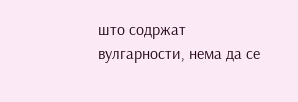што содржат вулгарности, нема да се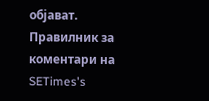објават.
Правилник за коментари на SETimes's